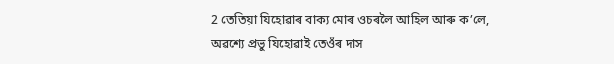2 তেতিয়া যিহোৱাৰ বাক্য মোৰ ওচৰলৈ আহিল আৰু ক’লে,
অৱশ্যে প্ৰভু যিহোৱাই তেওঁৰ দাস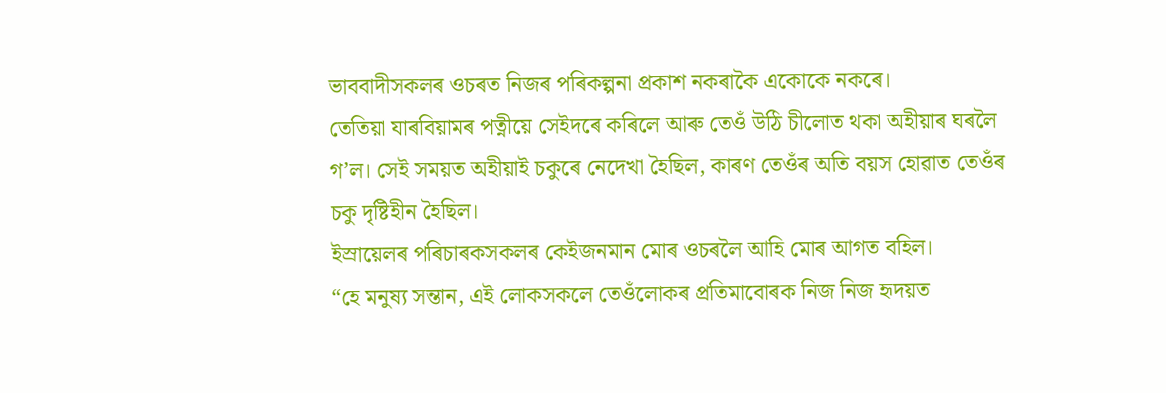ভাববাদীসকলৰ ওচৰত নিজৰ পৰিকল্পনা প্রকাশ নকৰাকৈ একোকে নকৰে।
তেতিয়া যাৰবিয়ামৰ পত্নীয়ে সেইদৰে কৰিলে আৰু তেওঁ উঠি চীলোত থকা অহীয়াৰ ঘৰলৈ গ’ল। সেই সময়ত অহীয়াই চকুৰে নেদেখা হৈছিল, কাৰণ তেওঁৰ অতি বয়স হোৱাত তেওঁৰ চকু দৃষ্টিহীন হৈছিল।
ইস্ৰায়েলৰ পৰিচাৰকসকলৰ কেইজনমান মোৰ ওচৰলৈ আহি মোৰ আগত বহিল।
“হে মনুষ্য সন্তান, এই লোকসকলে তেওঁলোকৰ প্রতিমাবোৰক নিজ নিজ হৃদয়ত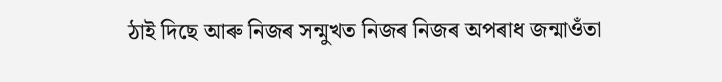ঠাই দিছে আৰু নিজৰ সন্মুখত নিজৰ নিজৰ অপৰাধ জন্মাওঁতা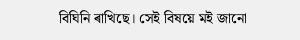বিঘিনি ৰাখিছে। সেই বিষয়ে মই জানো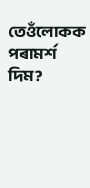তেওঁলোকক পৰামৰ্শ দিম?